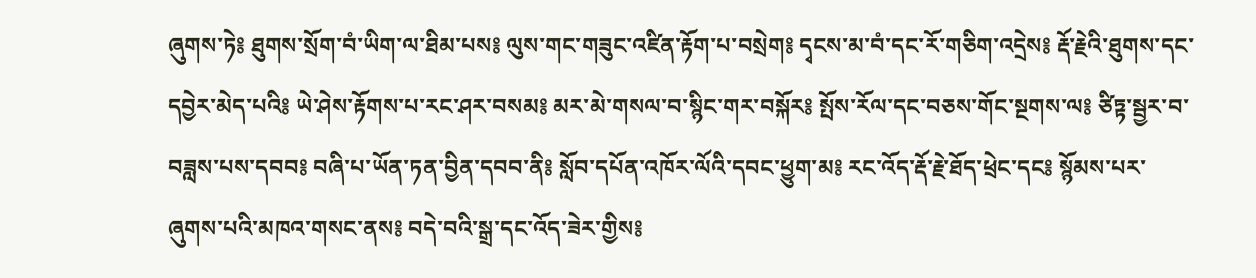ཞུགས་ཏེ༔ ཐུགས་སྲོག་བཾ་ཡིག་ལ་ཐིམ་པས༔ ལུས་གང་གཟུང་འཛིན་རྟོག་པ་བསྲེག༔ དྭངས་མ་བཾ་དང་རོ་གཅིག་འདྲེས༔ རྡོ་རྗེའི་ཐུགས་དང་དབྱེར་མེད་པའི༔ ཡེ་ཤེས་རྟོགས་པ་རང་ཤར་བསམ༔ མར་མེ་གསལ་བ་སྙིང་གར་བསྐོར༔ སྤོས་རོལ་དང་བཅས་གོང་སྔགས་ལ༔ ཙིཏྟ་སྦྱར་བ་བཟླས་པས་དབབ༔ བཞི་པ་ཡོན་ཏན་བྱིན་དབབ་ནི༔ སློབ་དཔོན་འཁོར་ལོའི་དབང་ཕྱུག་མ༔ རང་འོད་རྡོ་རྗེ་ཐོད་ཕྲེང་དང༔ སྙོམས་པར་ཞུགས་པའི་མཁའ་གསང་ནས༔ བདེ་བའི་སྒྲ་དང་འོད་ཟེར་གྱིས༔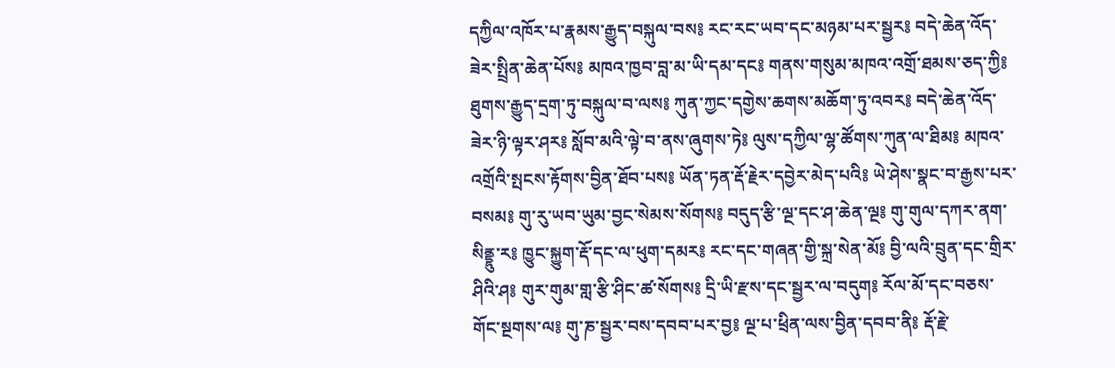དཀྱིལ་འཁོར་པ་རྣམས་རྒྱུད་བསྐུལ་བས༔ རང་རང་ཡབ་དང་མཉམ་པར་སྦྱར༔ བདེ་ཆེན་འོད་ཟེར་སྤྲིན་ཆེན་པོས༔ མཁའ་ཁྱབ་བླ་མ་ཡི་དམ་དང༔ གནས་གསུམ་མཁའ་འགྲོ་ཐམས་ཅད་ཀྱི༔ ཐུགས་རྒྱུད་དྲག་ཏུ་བསྐུལ་བ་ལས༔ ཀུན་ཀྱང་དགྱེས་ཆགས་མཆོག་ཏུ་འབར༔ བདེ་ཆེན་འོད་ཟེར་ཉི་ལྟར་ཤར༔ སློབ་མའི་ལྟེ་བ་ནས་ཞུགས་ཏེ༔ ལུས་དཀྱིལ་ལྷ་ཚོགས་ཀུན་ལ་ཐིམ༔ མཁའ་འགྲོའི་སྤངས་རྟོགས་བྱིན་ཐོབ་པས༔ ཡོན་ཏན་རྡོ་རྗེར་དབྱེར་མེད་པའི༔ ཡེ་ཤེས་སྣང་བ་རྒྱས་པར་བསམ༔ གུ་རུ་ཡབ་ཡུམ་བྱང་སེམས་སོགས༔ བདུད་རྩི་ལྔ་དང་ཤ་ཆེན་ལྔ༔ གུ་གུལ་དཀར་ནག་སིནྡྷུ་ར༔ ཁྱུང་སྐྱུག་རྡོ་དང་ལ་ཕུག་དམར༔ རང་དང་གཞན་གྱི་སྐྲ་སེན་མོ༔ བྱི་ལའི་བྲུན་དང་གྲིར་ཤིའི་ཤ༔ གུར་གུམ་གླ་རྩི་ཤིང་ཚ་སོགས༔ དྲི་ཡི་རྫས་དང་སྦྱར་ལ་བདུག༔ རོལ་མོ་དང་བཅས་གོང་སྔགས་ལ༔ གུ་ཎ་སྦྱར་བས་དབབ་པར་བྱ༔ ལྔ་པ་ཕྲིན་ལས་བྱིན་དབབ་ནི༔ རྡོ་རྗེ་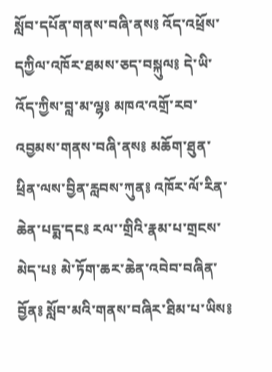སློབ་དཔོན་གནས་བཞི་ནས༔ འོད་འཕྲོས་དཀྱིལ་འཁོར་ཐམས་ཅད་བསྐུལ༔ དེ་ཡི་འོད་ཀྱིས་བླ་མ་ལྷ༔ མཁའ་འགྲོ་རབ་འབྱམས་གནས་བཞི་ནས༔ མཆོག་ཐུན་ཕྲིན་ལས་བྱིན་རླབས་ཀུན༔ འཁོར་ལོ་རིན་ཆེན་པདྨ་དང༔ རལ་་གྲིའི་རྣམ་པ་གྲངས་མེད་པ༔ མེ་ཏོག་ཆར་ཆེན་འབེབ་བཞིན་བྱོན༔ སློབ་མའི་གནས་བཞིར་ཐིམ་པ་ཡིས༔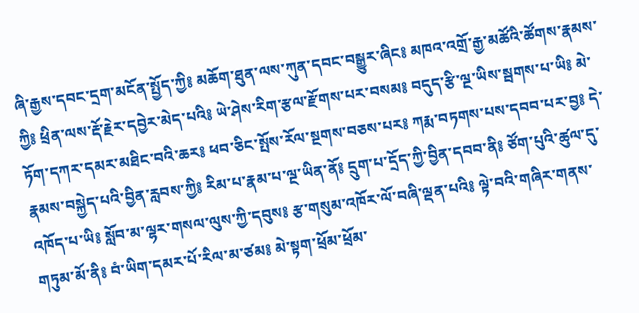ཞི་རྒྱས་དབང་དྲག་མངོན་སྤྱོད་ཀྱི༔ མཆོག་ཐུན་ལས་ཀུན་དབང་བསྒྱུར་ཞིང༔ མཁའ་འགྲོ་རྒྱ་མཚོའི་ཚོགས་རྣམས་ཀྱི༔ ཕྲིན་ལས་རྡོ་རྗེར་དབྱེར་མེད་པའི༔ ཡེ་ཤེས་རིག་རྩལ་རྫོགས་པར་བསམ༔ བདུད་རྩི་ལྔ་ཡིས་སྦགས་པ་ཡི༔ མེ་ཏོག་དཀར་དམར་མཐིང་བའི་ཆར༔ ཕབ་ཅིང་སྤོས་རོལ་སྔགས་བཅས་པར༔ ཀརྨ་བཏགས་པས་དབབ་པར་བྱ༔ དེ་རྣམས་བསྐྱེད་པའི་བྱིན་རླབས་ཀྱི༔ རིམ་པ་རྣམ་པ་ལྔ་ཡིན་ནོ༔ དྲུག་པ་དྲོད་ཀྱི་བྱིན་དབབ་ནི༔ ཙོག་པུའི་ཚུལ་དུ་འཁོད་པ་ཡི༔ སློབ་མ་ལྷར་གསལ་ལུས་ཀྱི་དབུས༔ རྩ་གསུམ་འཁོར་ལོ་བཞི་ལྡན་པའི༔ ལྟེ་བའི་གཞིར་གནས་གཏུམ་མོ་ནི༔ བཾ་ཡིག་དམར་པོ་རིལ་མ་ཙམ༔ མེ་སྟག་ཕྲོམ་ཕྲོམ་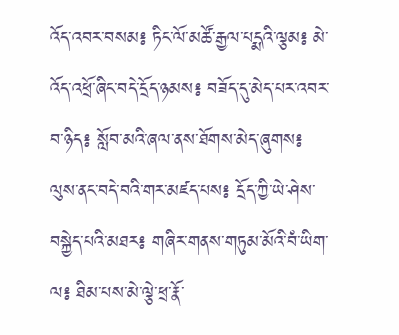འོད་འབར་བསམ༔ ཏིང་ལོ་མཚོ་རྒྱལ་པདྨའི་ལྕམ༔ མེ་འོད་འཕྲོ་ཞིང་བདེ་དྲོད་ཉམས༔ བཟོད་དུ་མེད་པར་འབར་བ་ཉིད༔ སློབ་མའི་ཞལ་ནས་ཐོགས་མེད་ཞུགས༔ ལུས་ནང་བདེ་བའི་གར་མཛད་པས༔ དྲོད་ཀྱི་ཡེ་ཤེས་བསྐྱེད་པའི་མཐར༔ གཞིར་གནས་གཏུམ་མོའི་བཾ་ཡིག་ལ༔ ཐིམ་པས་མེ་ལྕེ་ཕྲ་རྣོ་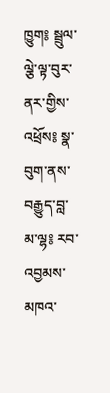ཁྱུག༔ སྦྲུལ་ལྕེ་ལྟ་བུར་ནར་གྱིས་འཕྲོས༔ སྣ་བུག་ནས་བརྒྱུད་བླ་མ་ལྷ༔ རབ་འབྱམས་མཁའ་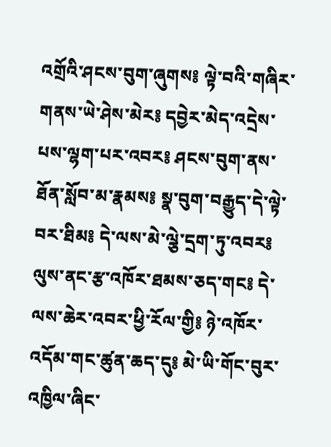འགྲོའི་ཤངས་བུག་ཞུགས༔ ལྟེ་བའི་གཞིར་གནས་ཡེ་ཤེས་མེར༔ དབྱེར་མེད་འདྲེས་པས་ལྷག་པར་འབར༔ ཤངས་བུག་ནས་ཐོན་སློབ་མ་རྣམས༔ སྣ་བུག་བརྒྱུད་དེ་ལྟེ་བར་ཐིམ༔ དེ་ལས་མེ་ལྕེ་དྲག་ཏུ་འབར༔ ལུས་ནང་རྩ་འཁོར་ཐམས་ཅད་གང༔ དེ་ལས་ཆེར་འབར་ཕྱི་རོལ་གྱི༔ ཉེ་འཁོར་འདོམ་གང་ཚུན་ཆད་དུ༔ མེ་ཡི་གོང་བུར་འཁྱིལ་ཞིང་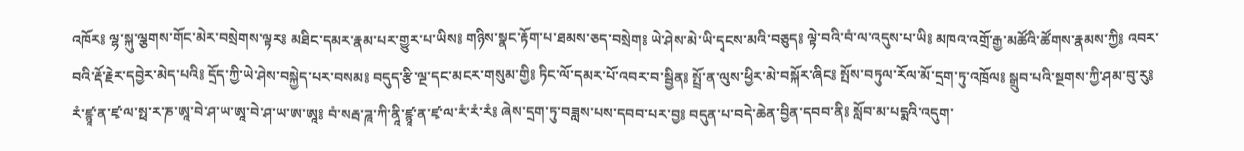འཁོར༔ ལྷ་སྐུ་ལྕགས་གོང་མེར་བསྲེགས་ལྟར༔ མཐིང་དམར་རྣམ་པར་གྱུར་པ་ཡིས༔ གཉིས་སྣང་རྟོག་པ་ཐམས་ཅད་བསྲེག༔ ཡེ་ཤེས་མེ་ཡི་དྭངས་མའི་བཅུད༔ ལྟེ་བའི་བཾ་ལ་འདུས་པ་ཡི༔ མཁའ་འགྲོ་རྒྱ་མཚོའི་ཚོགས་རྣམས་ཀྱི༔ འབར་བའི་རྡོ་རྗེར་དབྱེར་མེད་པའི༔ དྲོད་ཀྱི་ཡེ་ཤེས་བསྐྱེད་པར་བསམ༔ བདུད་རྩི་ལྔ་དང་མངར་གསུམ་གྱི༔ ཏིང་ལོ་དམར་པོ་འབར་བ་སྦྱིན༔ སྤྲོ་ན་ལུས་ཕྱིར་མེ་བསྐོར་ཞིང༔ སྤོས་བཏུལ་རོལ་མོ་དྲག་ཏུ་འཁྲོལ༔ སྒྲུབ་པའི་སྔགས་ཀྱི་ཤམ་བུ་རུ༔ རཾ་ཛྙཱ་ན་ཛྭ་ལ་སྥ་ར་ཎ་ཨཱ་བེ་ཤ་ཡ་ཨཱ་བེ་ཤ་ཡ་ཨ་ཨཱ༔ བཾ་སརྦ་ཌཱ་ཀི་ནཱི་ཛྙཱ་ན་ཛྭ་ལ་རཾ་རཾ་རཾ༔ ཞེས་དྲག་ཏུ་བཟླས་པས་དབབ་པར་བྱ༔ བདུན་པ་བདེ་ཆེན་བྱིན་དབབ་ནི༔ སློབ་མ་པདྨའི་འདུག་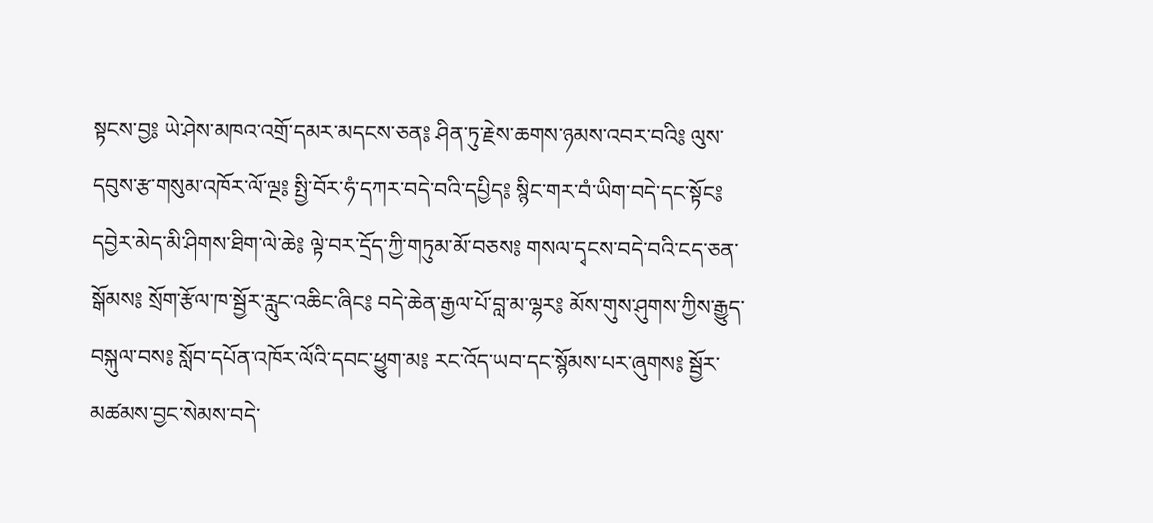སྟངས་བྱ༔ ཡེ་ཤེས་མཁའ་འགྲོ་དམར་མདངས་ཅན༔ ཤིན་ཏུ་རྗེས་ཆགས་ཉམས་འབར་བའི༔ ལུས་དབུས་རྩ་གསུམ་འཁོར་ལོ་ལྔ༔ སྤྱི་བོར་ཧཾ་དཀར་བདེ་བའི་དཔྱིད༔ སྙིང་གར་བཾ་ཡིག་བདེ་དང་སྟོང༔ དབྱེར་མེད་མི་ཤིགས་ཐིག་ལེ་ཆེ༔ ལྟེ་བར་དྲོད་ཀྱི་གཏུམ་མོ་བཅས༔ གསལ་དྭངས་བདེ་བའི་ངད་ཅན་སྒོམས༔ སྲོག་རྩོལ་ཁ་སྦྱོར་རླུང་འཆིང་ཞིང༔ བདེ་ཆེན་རྒྱལ་པོ་བླ་མ་ལྷར༔ མོས་གུས་ཤུགས་ཀྱིས་རྒྱུད་བསྐུལ་བས༔ སློབ་དཔོན་འཁོར་ལོའི་དབང་ཕྱུག་མ༔ རང་འོད་ཡབ་དང་སྙོམས་པར་ཞུགས༔ སྦྱོར་མཚམས་བྱང་སེམས་བདེ་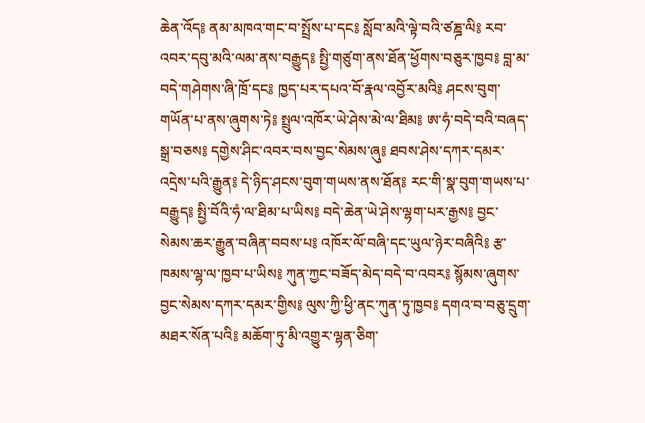ཆེན་འོད༔ ནམ་མཁའ་གང་བ་སྤྲོས་པ་དང༔ སློབ་མའི་ལྟེ་བའི་ཙཎྜ་ལི༔ རབ་འབར་དབུ་མའི་ལམ་ནས་བརྒྱུད༔ སྤྱི་གཙུག་ནས་ཐོན་ཕྱོགས་བཅུར་ཁྱབ༔ བླ་མ་བདེ་གཤེགས་ཞི་ཁྲོ་དང༔ ཁྱད་པར་དཔའ་བོ་རྣལ་འབྱོར་མའི༔ ཤངས་བུག་གཡོན་པ་ནས་ཞུགས་ཏེ༔ སྤྲུལ་འཁོར་ཡེ་ཤེས་མེ་ལ་ཐིམ༔ ཨ་ཧཾ་བདེ་བའི་བཞད་སྒྲ་བཅས༔ དགྱེས་ཤིང་འབར་བས་བྱང་སེམས་ཞུ༔ ཐབས་ཤེས་དཀར་དམར་འདྲེས་པའི་རྒྱུན༔ དེ་ཉིད་ཤངས་བུག་གཡས་ནས་ཐོན༔ རང་གི་སྣ་བུག་གཡས་པ་བརྒྱུད༔ སྤྱི་བོའི་ཧཾ་ལ་ཐིམ་པ་ཡིས༔ བདེ་ཆེན་ཡེ་ཤེས་ལྷག་པར་རྒྱས༔ བྱང་སེམས་ཆར་རྒྱུན་བཞིན་བབས་པ༔ འཁོར་ལོ་བཞི་དང་ཡུལ་ཉེར་བཞིའི༔ རྩ་ཁམས་ལྷ་ལ་ཁྱབ་པ་ཡིས༔ ཀུན་ཀྱང་བཟོད་མེད་བདེ་བ་འབར༔ སྙོམས་ཞུགས་བྱང་སེམས་དཀར་དམར་གྱིས༔ ལུས་ཀྱི་ཕྱི་ནང་ཀུན་ཏུ་ཁྱབ༔ དགའ་བ་བཅུ་དྲུག་མཐར་སོན་པའི༔ མཆོག་ཏུ་མི་འགྱུར་ལྷན་ཅིག་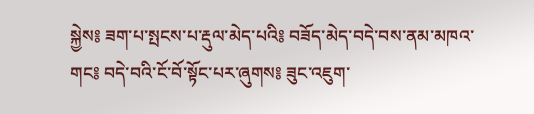སྐྱེས༔ ཟག་པ་སྤངས་པ་རྡུལ་མེད་པའི༔ བཟོད་མེད་བདེ་བས་ནམ་མཁའ་གང༔ བདེ་བའི་ངོ་བོ་སྟོང་པར་ཞུགས༔ ཟུང་འཇུག་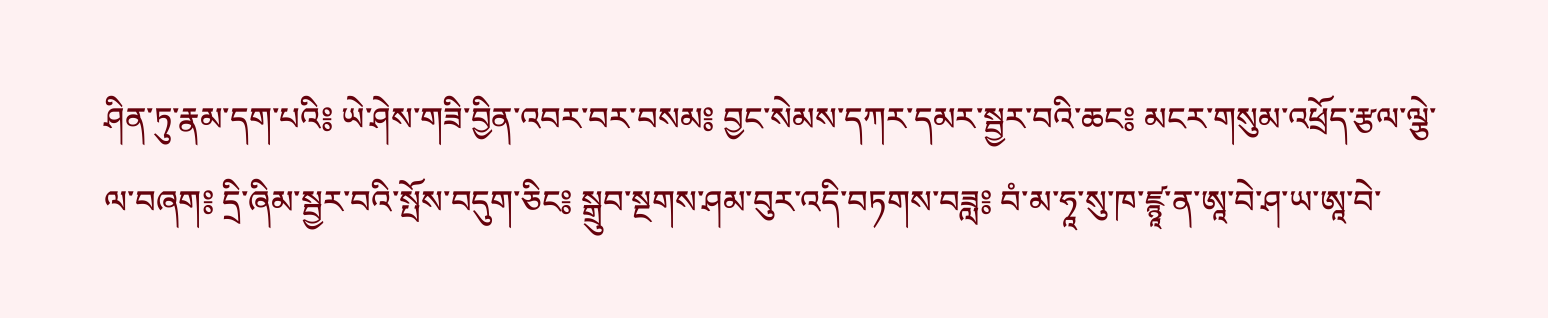ཤིན་ཏུ་རྣམ་དག་པའི༔ ཡེ་ཤེས་གཟི་བྱིན་འབར་བར་བསམ༔ བྱང་སེམས་དཀར་དམར་སྦྱར་བའི་ཆང༔ མངར་གསུམ་འཕྲོད་རྩལ་ལྕེ་ལ་བཞག༔ དྲི་ཞིམ་སྦྱར་བའི་སྤོས་བདུག་ཅིང༔ སྒྲུབ་སྔགས་ཤམ་བུར་འདི་བཏགས་བཟླ༔ བཾ་མ་ཧཱ་སུ་ཁ་ཛྙཱ་ན་ཨཱ་བེ་ཤ་ཡ་ཨཱ་བེ་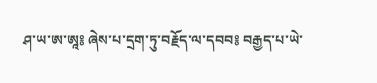ཤ་ཡ་ཨ་ཨཱ༔ ཞེས་པ་དྲག་ཏུ་བརྗོད་ལ་དབབ༔ བརྒྱད་པ་ཡེ་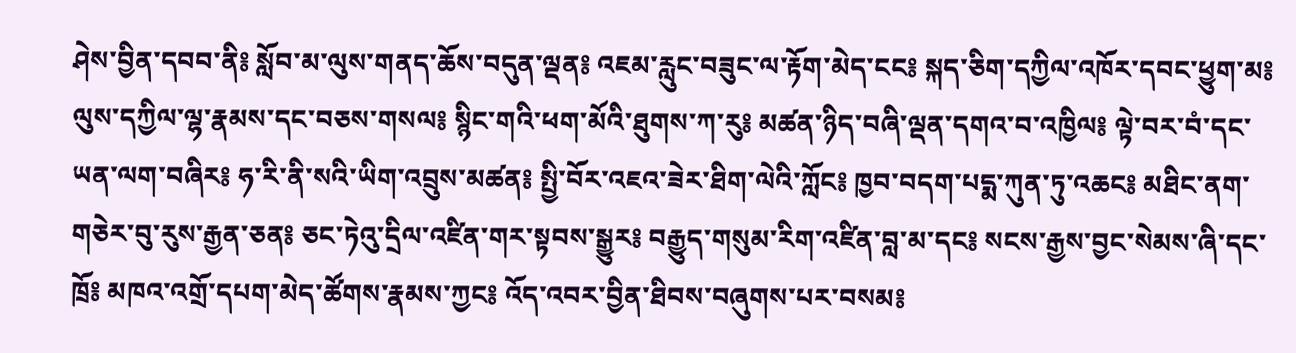ཤེས་བྱིན་དབབ་ནི༔ སློབ་མ་ལུས་གནད་ཆོས་བདུན་ལྡན༔ འཇམ་རླུང་བཟུང་ལ་རྟོག་མེད་ངང༔ སྐད་ཅིག་དཀྱིལ་འཁོར་དབང་ཕྱུག་མ༔ ལུས་དཀྱིལ་ལྷ་རྣམས་དང་བཅས་གསལ༔ སྙིང་གའི་ཕག་མོའི་ཐུགས་ཀ་རུ༔ མཚན་ཉིད་བཞི་ལྡན་དགའ་བ་འཁྱིལ༔ ལྟེ་བར་བཾ་དང་ཡན་ལག་བཞིར༔ ཧ་རི་ནི་སའི་ཡིག་འབྲུས་མཚན༔ སྤྱི་བོར་འཇའ་ཟེར་ཐིག་ལེའི་ཀློང༔ ཁྱབ་བདག་པདྨ་ཀུན་ཏུ་འཆང༔ མཐིང་ནག་གཅེར་བུ་རུས་རྒྱན་ཅན༔ ཅང་ཏེའུ་དྲིལ་འཛིན་གར་སྟབས་སྒྱུར༔ བརྒྱུད་གསུམ་རིག་འཛིན་བླ་མ་དང༔ སངས་རྒྱས་བྱང་སེམས་ཞི་དང་ཁྲོ༔ མཁའ་འགྲོ་དཔག་མེད་ཚོགས་རྣམས་ཀྱང༔ འོད་འབར་བྱིན་ཐིབས་བཞུགས་པར་བསམ༔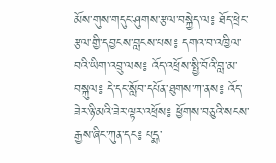མོས་གུས་གདུང་ཤུགས་རྩལ་བསྐྱེད་ལ༔ ཐོད་ཕྲེང་རྩལ་གྱི་དབྱངས་བླངས་པས༔ དགའ་བ་འཁྱིལ་བའི་ཡིག་འབྲུ་ལས༔ འོད་འཕྲོས་སྤྱི་བོའི་བླ་མ་བསྐུལ༔ དེ་དང་སློབ་དཔོན་ཐུགས་ཀ་ནས༔ འོད་ཟེར་ཉི་མའི་ཟེར་ལྟར་འཕྲོས༔ ཕྱོགས་བཅུའི་སངས་རྒྱས་ཞིང་ཀུན་དང༔ པདྨ་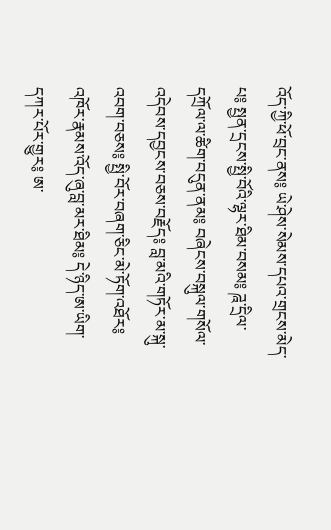འོད་ཀྱི་ཕོ་བྲང་ནས༔ ཡེ་ཤེས་སེམས་དཔའ་གྲངས་མེད་པ༔ སྤྱན་དྲངས་སྤྱི་བོའི་ལྷར་ཐིམ་བསམ༔ ཌཱ་དྲིལ་དཀྲོལ་ལ་ཚིག་བདུན་ནམ༔ བཞེངས་བསྐུལ་གསོལ་འདེབས་དབྱངས་བཅས་བརྗོད༔ བླ་མའི་གཏོར་མ་སྐུ་འབག་བཅས༔ སྤྱི་བོར་བཞག་ཅིང་མེ་ཏོག་འཐོར༔ འཁོར་རྣམས་འོད་ཞུ་བླ་མར་ཐིམ༔ དེ་ཉིད་ཨ་ཡིག་དཀར་པོར་གྱུར༔ ཨ་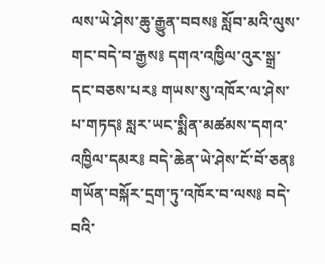ལས་ཡེ་ཤེས་ཆུ་རྒྱུན་བབས༔ སློབ་མའི་ལུས་གང་བདེ་བ་རྒྱས༔ དགའ་འཁྱིལ་འུར་སྒྲ་དང་བཅས་པར༔ གཡས་སུ་འཁོར་ལ་ཤེས་པ་གཏད༔ སླར་ཡང་སྨིན་མཚམས་དགའ་འཁྱིལ་དམར༔ བདེ་ཆེན་ཡེ་ཤེས་ངོ་བོ་ཅན༔ གཡོན་བསྐོར་དྲག་ཏུ་འཁོར་བ་ལས༔ བདེ་བའི་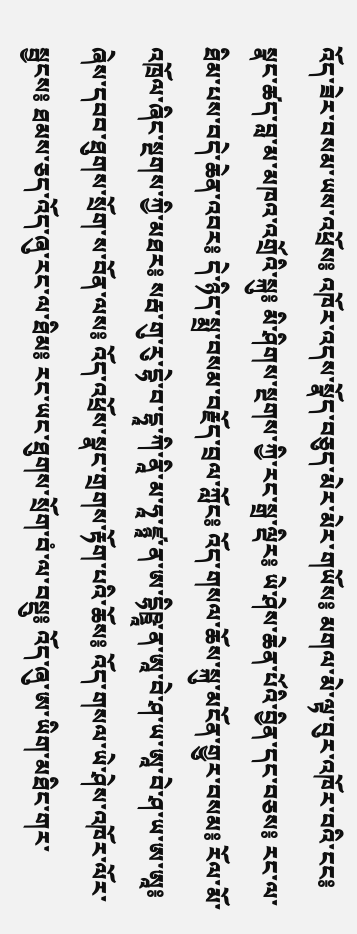འོད་ཟེར་བསམ་ཡས་འཕྲོས༔ འཁོར་འདས་སྣོད་བཅུད་མེར་མེར་གཡོས༔ མགལ་མེ་ལྟ་བུར་འཁོར་བའི་ངང༔ སྣང་ཚད་བླ་མ་མཁའ་འགྲོའི་སྐུ༔ མི་ཤིགས་སྔགས་ཀྱི་རང་སྒྲ་ལྡིར༔ ཡེ་ཤེས་ཆེན་པོའི་བྱིན་དང་བཅས༔ རང་ལ་ཐིམ་པས་བདེ་ཆེན་འབར༔ དེ་ཉིད་སྨྲ་བསམ་བརྗོད་བྲལ་ཀློང༔ འོད་གསལ་ཆོས་སྐུ་མངོན་གྱུར་བསམ༔ རོལ་མོ་འཁྲོལ་ཞིང་སྔགས་ཀྱི་མཐར༔ སརྦ་གུ་རུ་དྷེ་བ་དྷཱ་ཀི་ནཱི་མ་ཧཱ་ཛྙཱ་ན་ཨ་དྷིཥྛཱ་ན་ཨཱ་བེ་ཤ་ཡ་ཨཱ་བེ་ཤ་ཡ་ཨ་ཨཱ༔ ཞེས་དབབ་ཐུགས་སྲོག་ས་བོན་ལས༔ འོད་འཕྲོས་སྣང་གྲགས་རྟོག་པའི་ཆོས༔ འོད་གསལ་ཡེ་ཤེས་འཁོར་ལོར་སྦྱངས༔ ཐམས་ཅད་འོད་ཞུ་རང་ལ་ཐིམ༔ རང་ཡང་ཐུགས་སྲོག་བཾ་ལ་བསྡུ༔ འོད་ཞུ་ཨ་ཡིག་མཐིང་གར་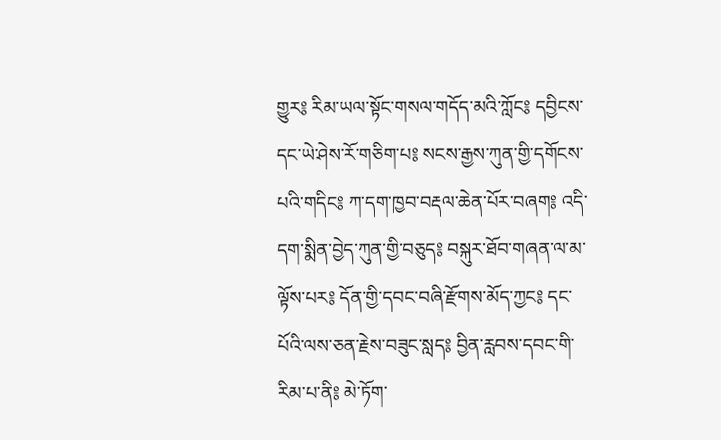གྱུར༔ རིམ་ཡལ་སྟོང་གསལ་གདོད་མའི་ཀློང༔ དབྱིངས་དང་ཡེ་ཤེས་རོ་གཅིག་པ༔ སངས་རྒྱས་ཀུན་གྱི་དགོངས་པའི་གདིང༔ ཀ་དག་ཁྱབ་བརྡལ་ཆེན་པོར་བཞག༔ འདི་དག་སྨིན་བྱེད་ཀུན་གྱི་བཅུད༔ བསྐུར་ཐོབ་གཞན་ལ་མ་ལྟོས་པར༔ དོན་གྱི་དབང་བཞི་རྫོགས་མོད་ཀྱང༔ དང་པོའི་ལས་ཅན་རྗེས་བཟུང་སླད༔ བྱིན་རླབས་དབང་གི་རིམ་པ་ནི༔ མེ་ཏོག་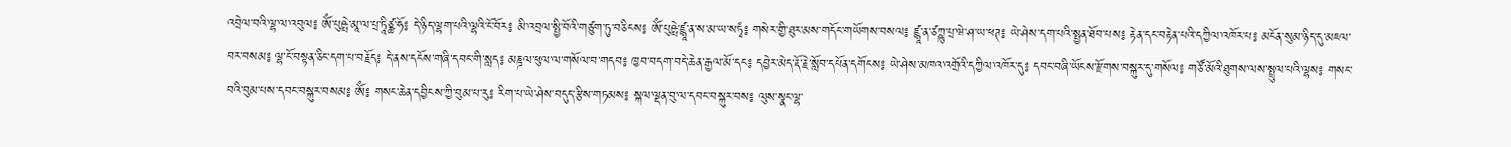འབྲེལ་བའི་ལྷ་ལ་འབུལ༔ ཨོཾ་པུཥྤེ་མཱ་ལ་པྲ་ཏཱིཙྪ་ཧོ༔ དེ་ཉིད་ལྷག་པའི་ལྷའི་ངོ་བོར༔ མི་འབྲལ་སྤྱི་བོའི་གཙུག་ཏུ་བཅིངས༔ ཨོཾ་པུཥྤེ་ཛྙཱ་ན་ས་མ་ཡ་སཏྭཾ༔ གསེར་གྱི་ཐུར་མས་གདོང་གཡོགས་བསལ༔ ཛྙཱ་ན་ཙཀྵུ་པྲ་ཝེ་ཤ་ཡ་ཕཊ༔ ཡེ་ཤེས་དག་པའི་སྤྱན་ཐོབ་པས༔ རྟེན་དང་བརྟེན་པའི་དཀྱིལ་འཁོར་པ༔ མངོན་སུམ་ཉིད་དུ་མཇལ་བར་བསམ༔ ལྷ་ངོ་བསྟན་ཅིང་དག་པ་བརྗོད༔ དེ་ནས་དངོས་གཞི་དབང་གི་སླད༔ མཎྜལ་ཕུལ་ལ་གསོལ་བ་གདབ༔ ཁྱབ་བདག་བདེ་ཆེན་རྒྱལ་མོ་དང༔ དབྱེར་མེད་རྡོ་རྗེ་སློབ་དཔོན་དགོངས༔ ཡེ་ཤེས་མཁའ་འགྲོའི་དཀྱིལ་འཁོར་དུ༔ དབང་བཞི་ཡོངས་རྫོགས་བསྐུར་དུ་གསོལ༔ གཙོ་མོའི་ཐུགས་ལས་སྤྲུལ་པའི་ལྷས༔ གསང་བའི་བུམ་པས་དབང་བསྐུར་བསམ༔ ཨོཾ༔ གསང་ཆེན་དབྱིངས་ཀྱི་བུམ་པ་རུ༔ རིག་པ་ཡེ་ཤེས་བདུད་རྩིས་གཏམས༔ སྐལ་ལྡན་བུ་ལ་དབང་བསྐུར་བས༔ ལུས་སྣང་ལྷ་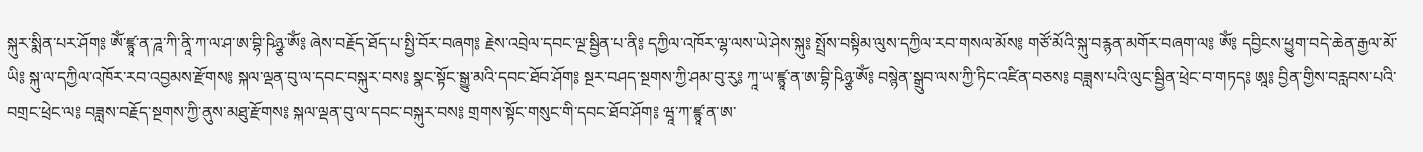སྐུར་སྨིན་པར་ཤོག༔ ཨོཾ་ཛྙཱ་ན་ཌཱ་ཀི་ནཱི་ཀ་ལ་ཤ་ཨ་བྷི་ཥིཉྩ་ཨོཾ༔ ཞེས་བརྗོད་ཐོད་པ་སྤྱི་བོར་བཞག༔ རྗེས་འབྲེལ་དབང་ལྔ་སྦྱིན་པ་ནི༔ དཀྱིལ་འཁོར་ལྷ་ལས་ཡེ་ཤེས་སྐུ༔ སྤྲོས་བསྟིམ་ལུས་དཀྱིལ་རབ་གསལ་མོས༔ གཙོ་མོའི་སྐུ་བརྙན་མགོར་བཞག་ལ༔ ཨོཾ༔ དབྱིངས་ཕྱུག་བདེ་ཆེན་རྒྱལ་མོ་ཡི༔ སྐུ་ལ་དཀྱིལ་འཁོར་རབ་འབྱམས་རྫོགས༔ སྐལ་ལྡན་བུ་ལ་དབང་བསྐུར་བས༔ སྣང་སྟོང་སྒྱུ་མའི་དབང་ཐོབ་ཤོག༔ སྔར་བཤད་སྔགས་ཀྱི་ཤམ་བུ་རུ༔ ཀཱ་ཡ་ཛྙཱ་ན་ཨ་བྷི་ཥིཉྩ་ཨོཾ༔ བསྙེན་སྒྲུབ་ལས་ཀྱི་ཏིང་འཛིན་བཅས༔ བཟླས་པའི་ལུང་སྦྱིན་ཕྲེང་བ་གཏད༔ ཨཱ༔ བྱིན་གྱིས་བརླབས་པའི་བགྲང་ཕྲེང་ལ༔ བཟླས་བརྗོད་སྔགས་ཀྱི་ནུས་མཐུ་རྫོགས༔ སྐལ་ལྡན་བུ་ལ་དབང་བསྐུར་བས༔ གྲགས་སྟོང་གསུང་གི་དབང་ཐོབ་ཤོག༔ ཝཱ་ཀ་ཛྙཱ་ན་ཨ་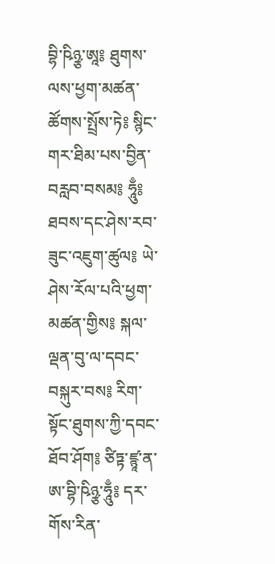བྷི་ཥིཉྩ་ཨཱ༔ ཐུགས་ལས་ཕྱག་མཚན་ཚོགས་སྤྲོས་ཏེ༔ སྙིང་གར་ཐིམ་པས་བྱིན་བརླབ་བསམ༔ ཧཱུྃ༔ ཐབས་དང་ཤེས་རབ་ཟུང་འཇུག་ཚུལ༔ ཡེ་ཤེས་རོལ་པའི་ཕྱག་མཚན་གྱིས༔ སྐལ་ལྡན་བུ་ལ་དབང་བསྐུར་བས༔ རིག་སྟོང་ཐུགས་ཀྱི་དབང་ཐོབ་ཤོག༔ ཙིཏྟ་ཛྙཱ་ན་ཨ་བྷི་ཥིཉྩ་ཧཱུྃ༔ དར་གོས་རིན་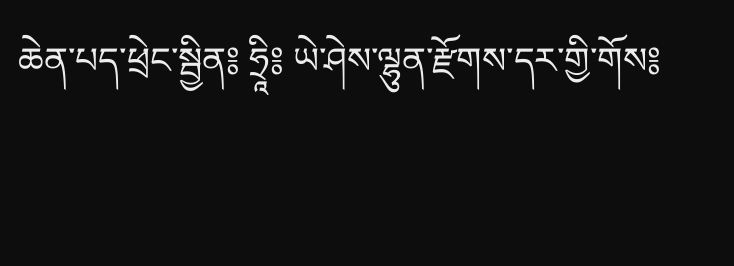ཆེན་པད་ཕྲེང་སྦྱིན༔ ཧྲཱི༔ ཡེ་ཤེས་ལྷུན་རྫོགས་དར་གྱི་གོས༔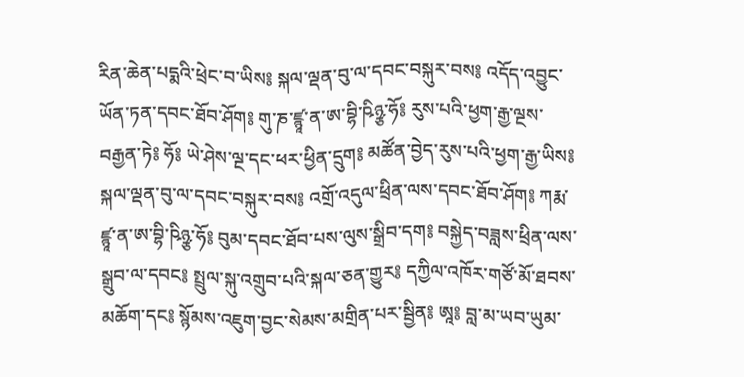རིན་ཆེན་པདྨའི་ཕྲེང་བ་ཡིས༔ སྐལ་ལྡན་བུ་ལ་དབང་བསྐུར་བས༔ འདོད་འབྱུང་ཡོན་ཏན་དབང་ཐོབ་ཤོག༔ གུ་ཎ་ཛྙཱ་ན་ཨ་བྷི་ཥིཉྩ་ཧོ༔ རུས་པའི་ཕྱག་རྒྱ་ལྔས་བརྒྱན་ཏེ༔ ཧོ༔ ཡེ་ཤེས་ལྔ་དང་ཕར་ཕྱིན་དྲུག༔ མཚོན་བྱེད་རུས་པའི་ཕྱག་རྒྱ་ཡིས༔ སྐལ་ལྡན་བུ་ལ་དབང་བསྐུར་བས༔ འགྲོ་འདུལ་ཕྲིན་ལས་དབང་ཐོབ་ཤོག༔ ཀརྨ་ཛྙཱ་ན་ཨ་བྷི་ཥིཉྩ་ཧོ༔ བུམ་དབང་ཐོབ་པས་ལུས་སྒྲིབ་དག༔ བསྐྱེད་བཟླས་ཕྲིན་ལས་སྒྲུབ་ལ་དབང༔ སྤྲུལ་སྐུ་འགྲུབ་པའི་སྐལ་ཅན་གྱུར༔ དཀྱིལ་འཁོར་གཙོ་མོ་ཐབས་མཆོག་དང༔ སྙོམས་འཇུག་བྱང་སེམས་མགྲིན་པར་སྦྱིན༔ ཨཱ༔ བླ་མ་ཡབ་ཡུམ་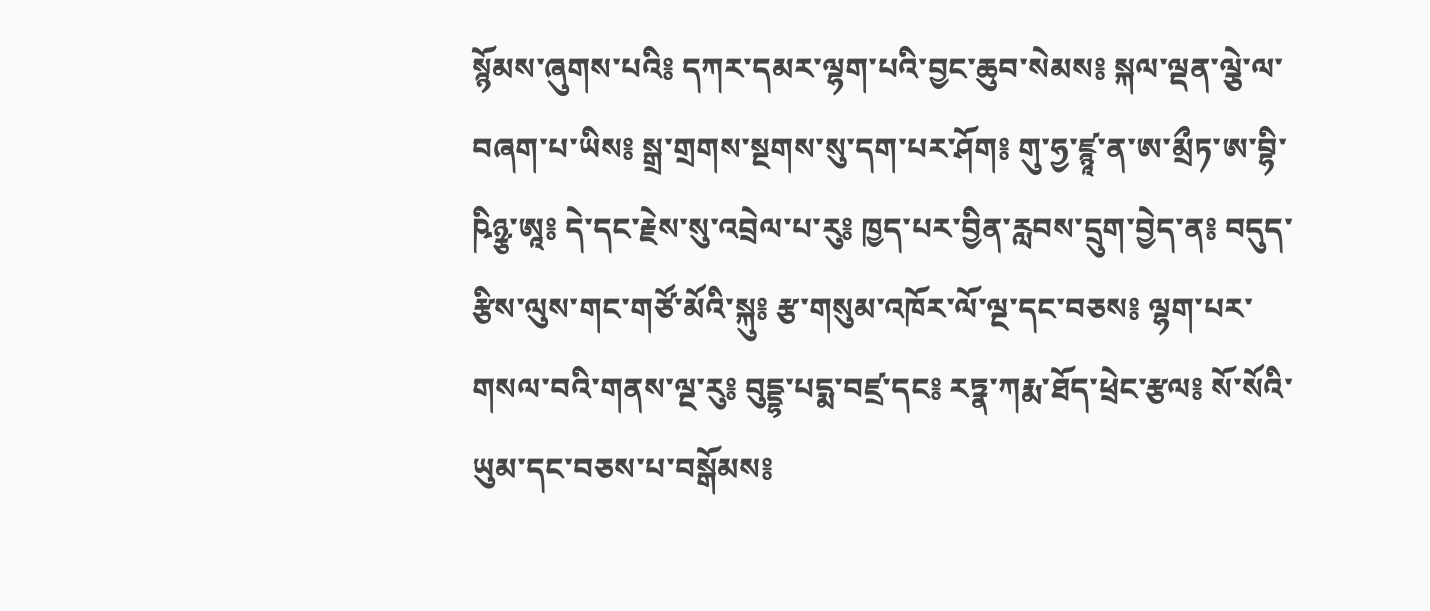སྙོམས་ཞུགས་པའི༔ དཀར་དམར་ལྷག་པའི་བྱང་ཆུབ་སེམས༔ སྐལ་ལྡན་ལྕེ་ལ་བཞག་པ་ཡིས༔ སྒྲ་གྲགས་སྔགས་སུ་དག་པར་ཤོག༔ གུ་ཧྱ་ཛྙཱ་ན་ཨ་མྲྀཏ་ཨ་བྷི་ཥིཉྩ་ཨཱ༔ དེ་དང་རྗེས་སུ་འབྲེལ་པ་རུ༔ ཁྱད་པར་བྱིན་རླབས་དྲུག་བྱེད་ན༔ བདུད་རྩིས་ལུས་གང་གཙོ་མོའི་སྐུ༔ རྩ་གསུམ་འཁོར་ལོ་ལྔ་དང་བཅས༔ ལྷག་པར་གསལ་བའི་གནས་ལྔ་རུ༔ བུདྡྷ་པདྨ་བཛྲ་དང༔ རཏྣ་ཀརྨ་ཐོད་ཕྲེང་རྩལ༔ སོ་སོའི་ཡུམ་དང་བཅས་པ་བསྒོམས༔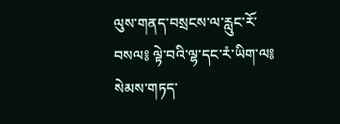ལུས་གནད་བསྲངས་ལ་རླུང་རོ་བསལ༔ ལྟེ་བའི་ལྷ་དང་རཾ་ཡིག་ལ༔ སེམས་གཏད་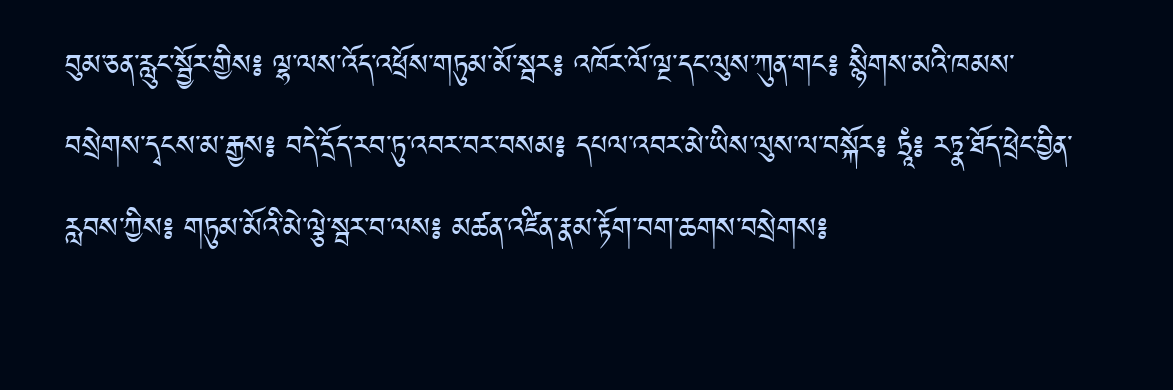བུམ་ཅན་རླུང་སྦྱོར་གྱིས༔ ལྷ་ལས་འོད་འཕྲོས་གཏུམ་མོ་སྦར༔ འཁོར་ལོ་ལྔ་དང་ལུས་ཀུན་གང༔ སྙིགས་མའི་ཁམས་བསྲེགས་དྭངས་མ་རྒྱས༔ བདེ་དྲོད་རབ་ཏུ་འབར་བར་བསམ༔ དཔལ་འབར་མེ་ཡིས་ལུས་ལ་བསྐོར༔ ཏྲཱཾ༔ རཏྣ་ཐོད་ཕྲེང་བྱིན་རླབས་ཀྱིས༔ གཏུམ་མོའི་མེ་ལྕེ་སྦར་བ་ལས༔ མཚན་འཛིན་རྣམ་རྟོག་བག་ཆགས་བསྲེགས༔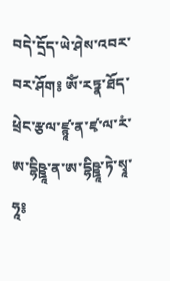བདེ་དྲོད་ཡེ་ཤེས་འབར་བར་ཤོག༔ ཨོཾ་རཏྣ་ཐོད་ཕྲེང་རྩལ་ཛྙཱ་ན་ཛྭ་ལ་རཾ་ཨ་དྷིཥྛཱ་ན་ཨ་དྷིཥྛཱ་ཏེ་སྭཱ་ཧཱ༔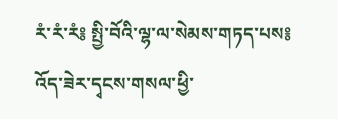རཾ་རཾ་རཾ༔ སྤྱི་བོའི་ལྷ་ལ་སེམས་གཏད་པས༔ འོད་ཟེར་དྭངས་གསལ་ཕྱི་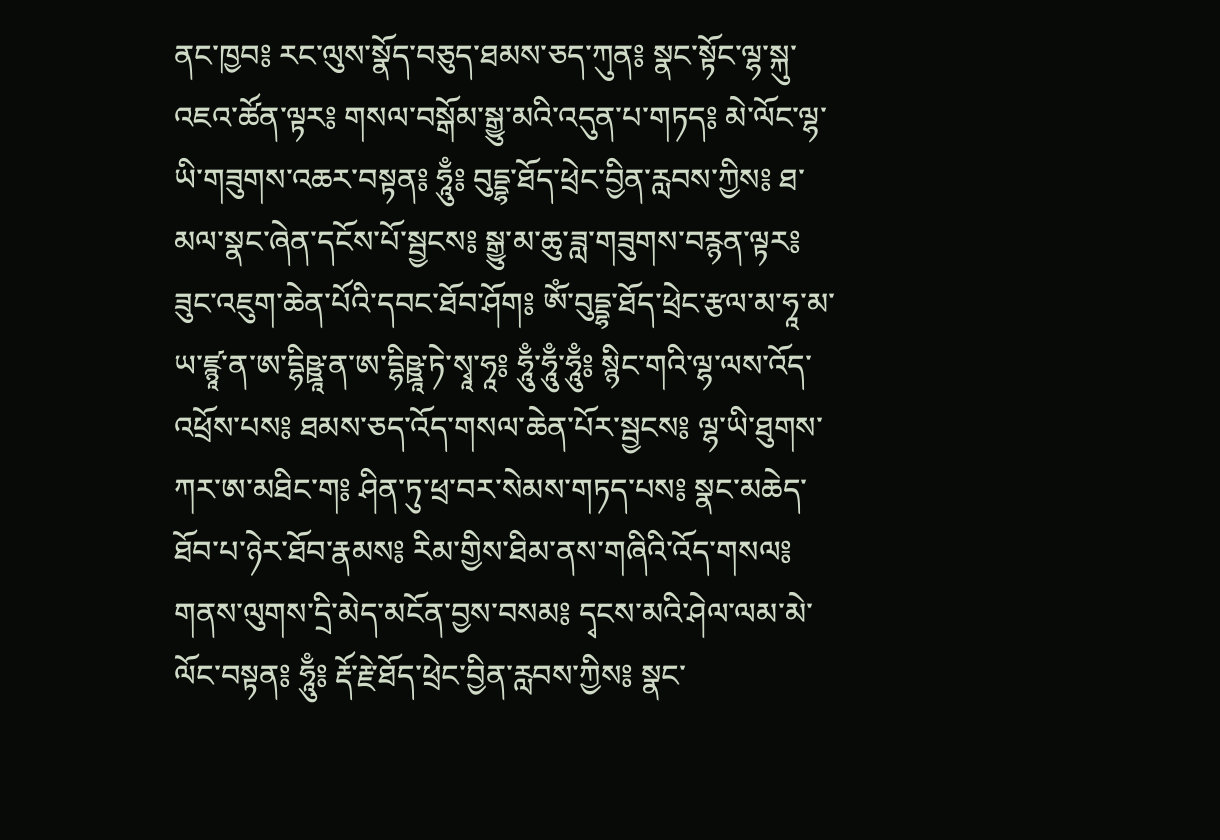ནང་ཁྱབ༔ རང་ལུས་སྣོད་བཅུད་ཐམས་ཅད་ཀུན༔ སྣང་སྟོང་ལྷ་སྐུ་འཇའ་ཚོན་ལྟར༔ གསལ་བསྒོམ་སྒྱུ་མའི་འདུན་པ་གཏད༔ མེ་ལོང་ལྷ་ཡི་གཟུགས་འཆར་བསྟན༔ ཧཱུྃ༔ བུདྡྷ་ཐོད་ཕྲེང་བྱིན་རླབས་ཀྱིས༔ ཐ་མལ་སྣང་ཞེན་དངོས་པོ་སྦྱངས༔ སྒྱུ་མ་ཆུ་ཟླ་གཟུགས་བརྙན་ལྟར༔ ཟུང་འཇུག་ཆེན་པོའི་དབང་ཐོབ་ཤོག༔ ཨོཾ་བུདྡྷ་ཐོད་ཕྲེང་རྩལ་མ་ཧཱ་མ་ཡ་ཛྙཱ་ན་ཨ་དྷིཥྛཱ་ན་ཨ་དྷིཥྛཱ་ཏེ་སྭཱ་ཧཱ༔ ཧཱུྃ་ཧཱུྃ་ཧཱུྃ༔ སྙིང་གའི་ལྷ་ལས་འོད་འཕྲོས་པས༔ ཐམས་ཅད་འོད་གསལ་ཆེན་པོར་སྦྱངས༔ ལྷ་ཡི་ཐུགས་ཀར་ཨ་མཐིང་ག༔ ཤིན་ཏུ་ཕྲ་བར་སེམས་གཏད་པས༔ སྣང་མཆེད་ཐོབ་པ་ཉེར་ཐོབ་རྣམས༔ རིམ་གྱིས་ཐིམ་ནས་གཞིའི་འོད་གསལ༔ གནས་ལུགས་དྲི་མེད་མངོན་བྱས་བསམ༔ དྭངས་མའི་ཤེལ་ལམ་མེ་ལོང་བསྟན༔ ཧཱུྃ༔ རྡོ་རྗེ་ཐོད་ཕྲེང་བྱིན་རླབས་ཀྱིས༔ སྣང་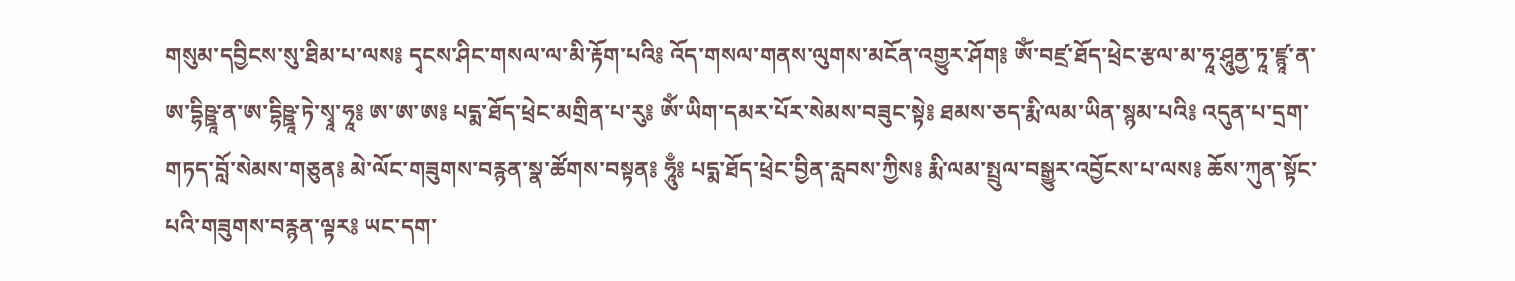གསུམ་དབྱིངས་སུ་ཐིམ་པ་ལས༔ དྭངས་ཤིང་གསལ་ལ་མི་རྟོག་པའི༔ འོད་གསལ་གནས་ལུགས་མངོན་འགྱུར་ཤོག༔ ཨོཾ་བཛྲ་ཐོད་ཕྲེང་རྩལ་མ་ཧཱ་ཤཱུནྱ་ཏཱ་ཛྙཱ་ན་ཨ་དྷིཥྛཱ་ན་ཨ་དྷིཥྛཱ་ཏེ་སྭཱ་ཧཱ༔ ཨ་ཨ་ཨ༔ པདྨ་ཐོད་ཕྲེང་མགྲིན་པ་རུ༔ ཨོཾ་ཡིག་དམར་པོར་སེམས་བཟུང་སྟེ༔ ཐམས་ཅད་རྨི་ལམ་ཡིན་སྙམ་པའི༔ འདུན་པ་དྲག་གཏད་བློ་སེམས་གཅུན༔ མེ་ལོང་གཟུགས་བརྙན་སྣ་ཚོགས་བསྟན༔ ཧཱུྃ༔ པདྨ་ཐོད་ཕྲེང་བྱིན་རླབས་ཀྱིས༔ རྨི་ལམ་སྤྲུལ་བསྒྱུར་འབྱོངས་པ་ལས༔ ཆོས་ཀུན་སྟོང་པའི་གཟུགས་བརྙན་ལྟར༔ ཡང་དག་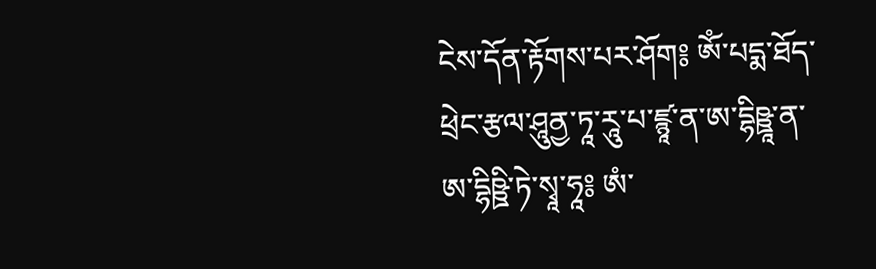ངེས་དོན་རྟོགས་པར་ཤོག༔ ཨོཾ་པདྨ་ཐོད་ཕྲེང་རྩལ་ཤཱུནྱ་ཏཱ་རཱུ་པ་ཛྙཱ་ན་ཨ་དྷིཥྛཱ་ན་ཨ་དྷིཥྛི་ཏེ་སྭཱ་ཧཱ༔ ཨཾ་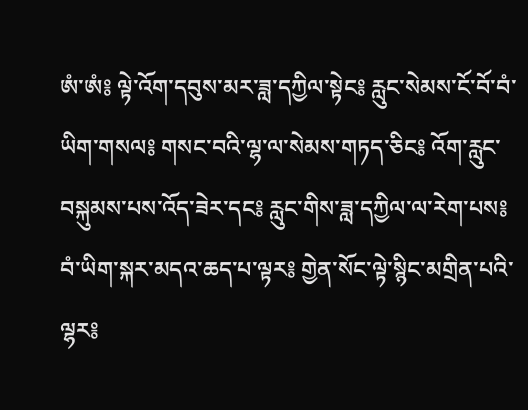ཨཾ་ཨཾ༔ ལྟེ་འོག་དབུས་མར་ཟླ་དཀྱིལ་སྟེང༔ རླུང་སེམས་ངོ་བོ་བཾ་ཡིག་གསལ༔ གསང་བའི་ལྷ་ལ་སེམས་གཏད་ཅིང༔ འོག་རླུང་བསྐུམས་པས་འོད་ཟེར་དང༔ རླུང་གིས་ཟླ་དཀྱིལ་ལ་རེག་པས༔ བཾ་ཡིག་སྐར་མདའ་ཆད་པ་ལྟར༔ གྱེན་སོང་ལྟེ་སྙིང་མགྲིན་པའི་ལྷར༔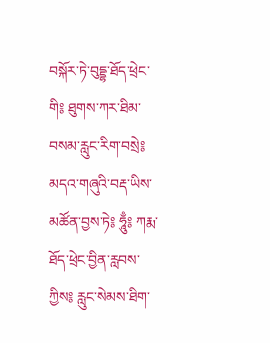བསྐོར་ཏེ་བུདྡྷ་ཐོད་ཕྲེང་གི༔ ཐུགས་ཀར་ཐིམ་བསམ་རླུང་རིག་བསྲེ༔ མདའ་གཞུའི་བརྡ་ཡིས་མཚོན་བྱས་ཏེ༔ ཧཱུྃ༔ ཀརྨ་ཐོད་ཕྲེང་བྱིན་རླབས་ཀྱིས༔ རླུང་སེམས་ཐིག་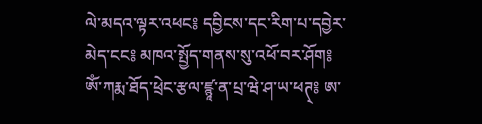ལེ་མདའ་ལྟར་འཕང༔ དབྱིངས་དང་རིག་པ་དབྱེར་མེད་ངང༔ མཁའ་སྤྱོད་གནས་སུ་འཕོ་བར་ཤོག༔ ཨོཾ་ཀརྨ་ཐོད་ཕྲེང་རྩལ་ཛྙཱ་ན་པྲ་ཝེ་ཤ་ཡ་ཕཊ྄༔ ཨ་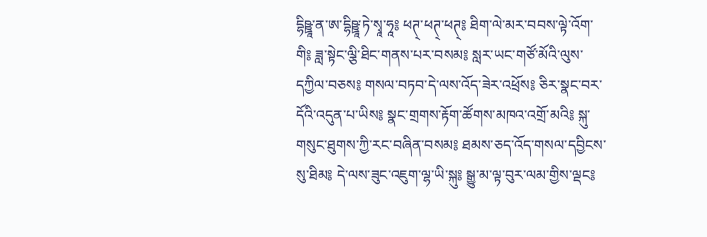དྷིཥྛཱ་ན་ཨ་དྷིཥྛཱ་ཏེ་སྭཱ་ཧཱ༔ ཕཊ྄་ཕཊ྄་ཕཊ྄༔ ཐིག་ལེ་མར་བབས་ལྟེ་འོག་གི༔ ཟླ་སྟེང་ལྕི་ཐིང་གནས་པར་བསམ༔ སླར་ཡང་གཙོ་མོའི་ལུས་དཀྱིལ་བཅས༔ གསལ་བཏབ་དེ་ལས་འོད་ཟེར་འཕྲོས༔ ཅིར་སྣང་བར་དོའི་འདུན་པ་ཡིས༔ སྣང་གྲགས་རྟོག་ཚོགས་མཁའ་འགྲོ་མའི༔ སྐུ་གསུང་ཐུགས་ཀྱི་རང་བཞིན་བསམ༔ ཐམས་ཅད་འོད་གསལ་དབྱིངས་སུ་ཐིམ༔ དེ་ལས་ཟུང་འཇུག་ལྷ་ཡི་སྐུ༔ སྒྱུ་མ་ལྟ་བུར་ལམ་གྱིས་ལྡང༔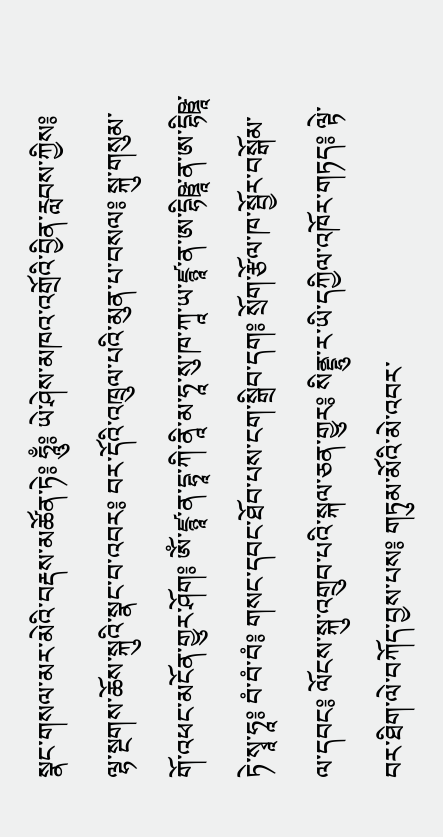སྣང་གསལ་མར་མེའི་བརྡས་མཚོན་ཏེ༔ ཧཱུྃ༔ ཡེ་ཤེས་མཁའ་འགྲོའི་བྱིན་རླབས་ཀྱིས༔ ལྷ་སྔགས་ཆོས་སྐུའི་སྣང་བ་འབར༔ བར་དོའི་འཁྲུལ་པའི་མུན་པ་བསལ༔ སྐུ་གསུམ་གོ་འཕང་མངོན་གྱུར་ཤོག༔ ཨོཾ་ཛྙཱ་ན་དྷཱ་ཀི་ནཱི་མ་ཧཱ་སུ་ཁ་ཀཱ་ཡ་ཛྙཱ་ན་ཨ་དྷིཥྛཱ་ན་ཨ་དྷིཥྛཱ་ཏེ་སྭཱ་ཧཱ༔ བཾ་བཾ་བཾ༔ གསང་དབང་ཐོབ་པས་ངག་སྒྲིབ་དག༔ སྲོག་རྩོལ་ཁ་སྦྱོར་བསྒོམ་ལ་དབང༔ ལོངས་སྐུ་འགྲུབ་པའི་སྐལ་ཅན་གྱུར༔ སིནྡྷུ་ར་ཡི་དཀྱིལ་འཁོར་གཏད༔ ལྟེ་བར་ཐིག་ལེ་བཀོད་བྱས་པས༔ གཏུམ་མོའི་མེ་འབར་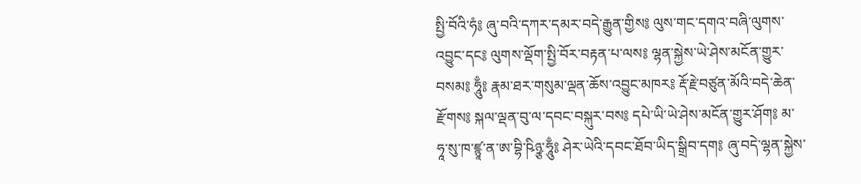སྤྱི་བོའི་ཧཾ༔ ཞུ་བའི་དཀར་དམར་བདེ་རྒྱུན་གྱིས༔ ལུས་གང་དགའ་བཞི་ལུགས་འབྱུང་དང༔ ལུགས་ལྡོག་སྤྱི་བོར་བརྟན་པ་ལས༔ ལྷན་སྐྱེས་ཡེ་ཤེས་མངོན་གྱུར་བསམ༔ ཧཱུྃ༔ རྣམ་ཐར་གསུམ་ལྡན་ཆོས་འབྱུང་མཁར༔ རྡོ་རྗེ་བཙུན་མོའི་བདེ་ཆེན་རྫོགས༔ སྐལ་ལྡན་བུ་ལ་དབང་བསྐུར་བས༔ དཔེ་ཡི་ཡེ་ཤེས་མངོན་གྱུར་ཤོག༔ མ་ཧཱ་སུ་ཁ་ཛྙཱ་ན་ཨ་བྷི་ཥིཉྩ་ཧཱུྃ༔ ཤེར་ཡེའི་དབང་ཐོབ་ཡིད་སྒྲིབ་དག༔ ཞུ་བདེ་ལྷན་སྐྱེས་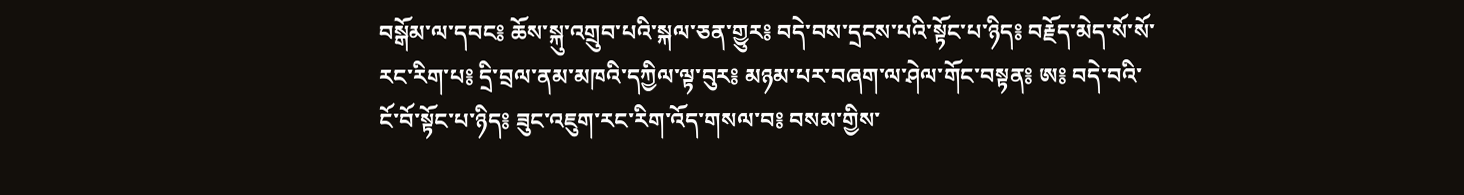བསྒོམ་ལ་དབང༔ ཆོས་སྐུ་འགྲུབ་པའི་སྐལ་ཅན་གྱུར༔ བདེ་བས་དྲངས་པའི་སྟོང་པ་ཉིད༔ བརྗོད་མེད་སོ་སོ་རང་རིག་པ༔ དྲི་བྲལ་ནམ་མཁའི་དཀྱིལ་ལྟ་བུར༔ མཉམ་པར་བཞག་ལ་ཤེལ་གོང་བསྟན༔ ཨ༔ བདེ་བའི་ངོ་བོ་སྟོང་པ་ཉིད༔ ཟུང་འཇུག་རང་རིག་འོད་གསལ་བ༔ བསམ་གྱིས་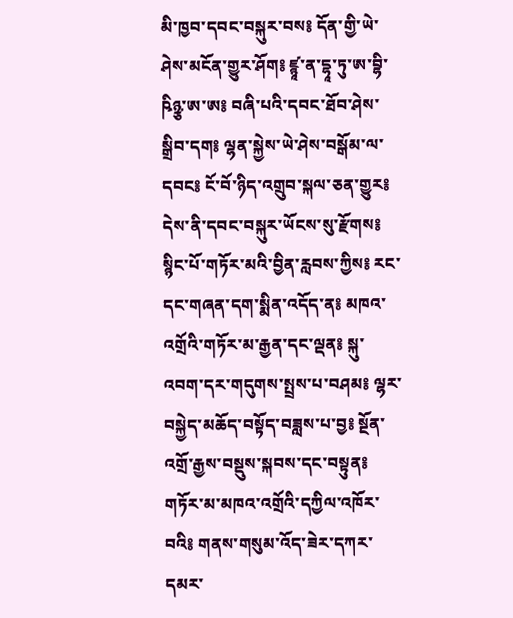མི་ཁྱབ་དབང་བསྐུར་བས༔ དོན་གྱི་ཡེ་ཤེས་མངོན་གྱུར་ཤོག༔ ཛྙཱ་ན་དྷཱ་ཏུ་ཨ་བྷི་ཥིཉྩ་ཨ་ཨ༔ བཞི་པའི་དབང་ཐོབ་ཤེས་སྒྲིབ་དག༔ ལྷན་སྐྱེས་ཡེ་ཤེས་བསྒོམ་ལ་དབང༔ ངོ་བོ་ཉིད་འགྲུབ་སྐལ་ཅན་གྱུར༔ དེས་ནི་དབང་བསྐུར་ཡོངས་སུ་རྫོགས༔ སྙིང་པོ་གཏོར་མའི་བྱིན་རླབས་ཀྱིས༔ རང་དང་གཞན་དག་སྨིན་འདོད་ན༔ མཁའ་འགྲོའི་གཏོར་མ་རྒྱན་དང་ལྡན༔ སྐུ་འབག་དར་གདུགས་སྤྲས་པ་བཤམ༔ ལྷར་བསྐྱེད་མཆོད་བསྟོད་བཟླས་པ་བྱ༔ སྔོན་འགྲོ་རྒྱས་བསྡུས་སྐབས་དང་བསྟུན༔ གཏོར་མ་མཁའ་འགྲོའི་དཀྱིལ་འཁོར་བའི༔ གནས་གསུམ་འོད་ཟེར་དཀར་དམར་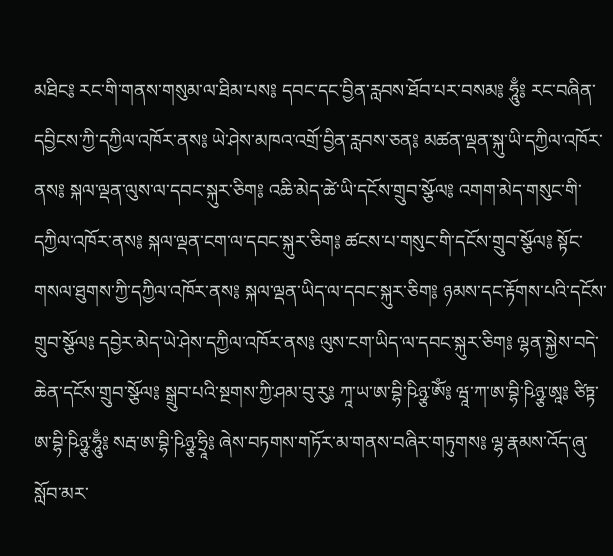མཐིང༔ རང་གི་གནས་གསུམ་ལ་ཐིམ་པས༔ དབང་དང་བྱིན་རླབས་ཐོབ་པར་བསམ༔ ཧཱུྃ༔ རང་བཞིན་དབྱིངས་ཀྱི་དཀྱིལ་འཁོར་ནས༔ ཡེ་ཤེས་མཁའ་འགྲོ་བྱིན་རླབས་ཅན༔ མཚན་ལྡན་སྐུ་ཡི་དཀྱིལ་འཁོར་ནས༔ སྐལ་ལྡན་ལུས་ལ་དབང་སྐུར་ཅིག༔ འཆི་མེད་ཚེ་ཡི་དངོས་གྲུབ་སྩོལ༔ འགག་མེད་གསུང་གི་དཀྱིལ་འཁོར་ནས༔ སྐལ་ལྡན་ངག་ལ་དབང་སྐུར་ཅིག༔ ཚངས་པ་གསུང་གི་དངོས་གྲུབ་སྩོལ༔ སྟོང་གསལ་ཐུགས་ཀྱི་དཀྱིལ་འཁོར་ནས༔ སྐལ་ལྡན་ཡིད་ལ་དབང་སྐུར་ཅིག༔ ཉམས་དང་རྟོགས་པའི་དངོས་གྲུབ་སྩོལ༔ དབྱེར་མེད་ཡེ་ཤེས་དཀྱིལ་འཁོར་ནས༔ ལུས་ངག་ཡིད་ལ་དབང་སྐུར་ཅིག༔ ལྷན་སྐྱེས་བདེ་ཆེན་དངོས་གྲུབ་སྩོལ༔ སྒྲུབ་པའི་སྔགས་ཀྱི་ཤམ་བུ་རུ༔ ཀཱ་ཡ་ཨ་བྷི་ཥིཉྩ་ཨོཾ༔ ཝཱ་ཀ་ཨ་བྷི་ཥིཉྩ་ཨཱ༔ ཙིཏྟ་ཨ་བྷི་ཥིཉྩ་ཧཱུྃ༔ སརྦ་ཨ་བྷི་ཥིཉྩ་ཧྲཱི༔ ཞེས་བཏགས་གཏོར་མ་གནས་བཞིར་གཏུགས༔ ལྷ་རྣམས་འོད་ཞུ་སློབ་མར་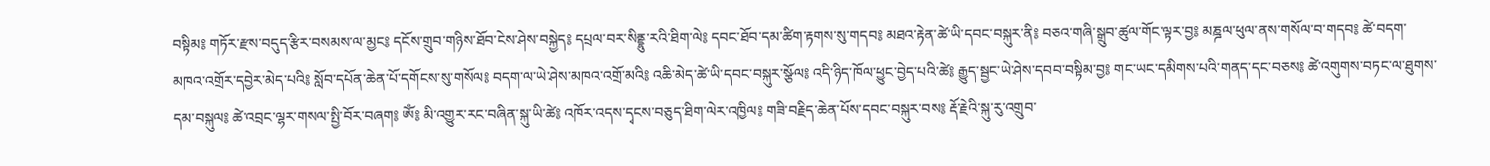བསྟིམ༔ གཏོར་རྫས་བདུད་རྩིར་བསམས་ལ་མྱང༔ དངོས་གྲུབ་གཉིས་ཐོབ་ངེས་ཤེས་བསྐྱེད༔ དཔྲལ་བར་སིནྡྷུ་རའི་ཐིག་ལེ༔ དབང་ཐོབ་དམ་ཚིག་རྟགས་སུ་གདབ༔ མཐའ་རྟེན་ཚེ་ཡི་དབང་བསྐུར་ནི༔ བཅའ་གཞི་སྒྲུབ་ཚུལ་གོང་ལྟར་བྱ༔ མཎྜལ་ཕུལ་ནས་གསོལ་བ་གདབ༔ ཚེ་བདག་མཁའ་འགྲོར་དབྱེར་མེད་པའི༔ སློབ་དཔོན་ཆེན་པོ་དགོངས་སུ་གསོལ༔ བདག་ལ་ཡེ་ཤེས་མཁའ་འགྲོ་མའི༔ འཆི་མེད་ཚེ་ཡི་དབང་བསྐུར་སྩོལ༔ འདི་ཉིད་ཁོལ་ཕྱུང་བྱེད་པའི་ཚེ༔ རྒྱུད་སྦྱང་ཡེ་ཤེས་དབབ་བསྟིམ་བྱ༔ གང་ཡང་དམིགས་པའི་གནད་དང་བཅས༔ ཚེ་འགུགས་བཏང་ལ་ཐུགས་དམ་བསྐུལ༔ ཚེ་འབྲང་ལྷར་གསལ་སྤྱི་བོར་བཞག༔ ཨོཾ༔ མི་འགྱུར་རང་བཞིན་སྐུ་ཡི་ཚེ༔ འཁོར་འདས་དྭངས་བཅུད་ཐིག་ལེར་འཁྱིལ༔ གཟི་བརྗིད་ཆེན་པོས་དབང་བསྐུར་བས༔ རྡོ་རྗེའི་སྐུ་རུ་འགྲུབ་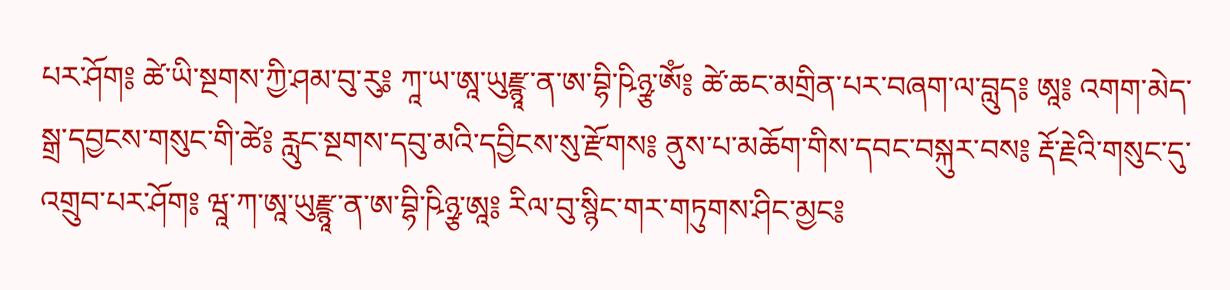པར་ཤོག༔ ཚེ་ཡི་སྔགས་ཀྱི་ཤམ་བུ་རུ༔ ཀཱ་ཡ་ཨཱ་ཡུརྫྙཱ་ན་ཨ་བྷི་ཥིཉྩ་ཨོཾ༔ ཚེ་ཆང་མགྲིན་པར་བཞག་ལ་བླུད༔ ཨཱ༔ འགག་མེད་སྒྲ་དབྱངས་གསུང་གི་ཚེ༔ རླུང་སྔགས་དབུ་མའི་དབྱིངས་སུ་རྫོགས༔ ནུས་པ་མཆོག་གིས་དབང་བསྐུར་བས༔ རྡོ་རྗེའི་གསུང་དུ་འགྲུབ་པར་ཤོག༔ ཝཱ་ཀ་ཨཱ་ཡུརྫྙཱ་ན་ཨ་བྷི་ཥིཉྩ་ཨཱ༔ རིལ་བུ་སྙིང་གར་གཏུགས་ཤིང་མྱང༔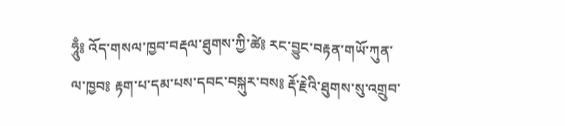ཧཱུྃ༔ འོད་གསལ་ཁྱབ་བརྡལ་ཐུགས་ཀྱི་ཚེ༔ རང་བྱུང་བརྟན་གཡོ་ཀུན་ལ་ཁྱབ༔ རྟག་པ་དམ་པས་དབང་བསྐུར་བས༔ རྡོ་རྗེའི་ཐུགས་སུ་འགྲུབ་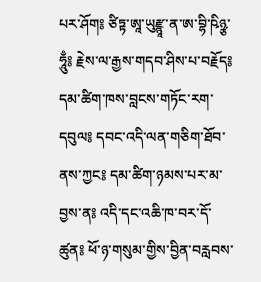པར་ཤོག༔ ཙིཏྟ་ཨཱ་ཡུརྫྙཱ་ན་ཨ་བྷི་ཥིཉྩ་ཧཱུྃ༔ རྗེས་ལ་རྒྱས་གདབ་ཤིས་པ་བརྗོད༔ དམ་ཚིག་ཁས་བླངས་གཏོང་རག་དབུལ༔ དབང་འདི་ལན་གཅིག་ཐོབ་ནས་ཀྱང༔ དམ་ཚིག་ཉམས་པར་མ་བྱས་ན༔ འདི་དང་འཆི་ཁ་བར་དོ་ཚུན༔ ཕོ་ཉ་གསུམ་གྱིས་བྱིན་བརླབས་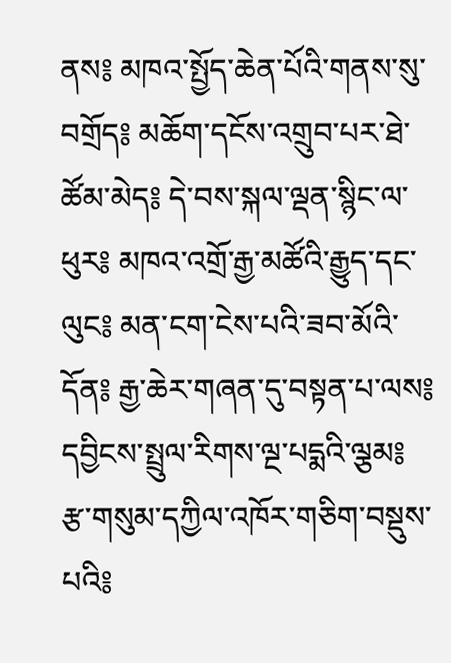ནས༔ མཁའ་སྤྱོད་ཆེན་པོའི་གནས་སུ་བགྲོད༔ མཆོག་དངོས་འགྲུབ་པར་ཐེ་ཚོམ་མེད༔ དེ་བས་སྐལ་ལྡན་སྙིང་ལ་ཕུར༔ མཁའ་འགྲོ་རྒྱ་མཚོའི་རྒྱུད་དང་ལུང༔ མན་ངག་ངེས་པའི་ཟབ་མོའི་དོན༔ རྒྱ་ཆེར་གཞན་དུ་བསྟན་པ་ལས༔ དབྱིངས་སྤྲུལ་རིགས་ལྔ་པདྨའི་ལྕམ༔ རྩ་གསུམ་དཀྱིལ་འཁོར་གཅིག་བསྡུས་པའི༔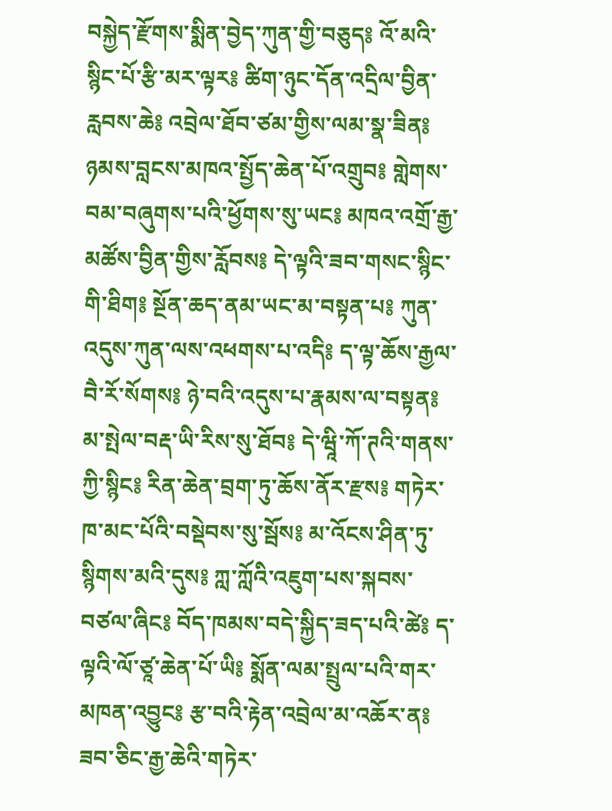བསྐྱེད་རྫོགས་སྨིན་བྱེད་ཀུན་གྱི་བཅུད༔ འོ་མའི་སྙིང་པོ་རྩི་མར་ལྟར༔ ཚིག་ཉུང་དོན་འདྲིལ་བྱིན་རླབས་ཆེ༔ འབྲེལ་ཐོབ་ཙམ་གྱིས་ལམ་སྣ་ཟིན༔ ཉམས་བླངས་མཁའ་སྤྱོད་ཆེན་པོ་འགྲུབ༔ གླེགས་བམ་བཞུགས་པའི་ཕྱོགས་སུ་ཡང༔ མཁའ་འགྲོ་རྒྱ་མཚོས་བྱིན་གྱིས་རློབས༔ དེ་ལྟའི་ཟབ་གསང་སྙིང་གི་ཐིག༔ སྔོན་ཆད་ནམ་ཡང་མ་བསྟན་པ༔ ཀུན་འདུས་ཀུན་ལས་འཕགས་པ་འདི༔ ད་ལྟ་ཆོས་རྒྱལ་བཻ་རོ་སོགས༔ ཉེ་བའི་འདུས་པ་རྣམས་ལ་བསྟན༔ མ་སྤེལ་བརྡ་ཡི་རིས་སུ་ཐོབ༔ དེ་ཝཱི་ཀོ་ཊའི་གནས་ཀྱི་སྙིང༔ རིན་ཆེན་བྲག་ཏུ་ཆོས་ནོར་རྫས༔ གཏེར་ཁ་མང་པོའི་བསྡེབས་སུ་སྦོས༔ མ་འོངས་ཤིན་ཏུ་སྙིགས་མའི་དུས༔ ཀླ་ཀློའི་འཇུག་པས་སྐབས་བཙལ་ཞིང༔ བོད་ཁམས་བདེ་སྐྱིད་ཟད་པའི་ཚེ༔ ད་ལྟའི་ལོ་ཙཱ་ཆེན་པོ་ཡི༔ སྨོན་ལམ་སྤྲུལ་པའི་གར་མཁན་འབྱུང༔ རྩ་བའི་རྟེན་འབྲེལ་མ་འཆོར་ན༔ ཟབ་ཅིང་རྒྱ་ཆེའི་གཏེར་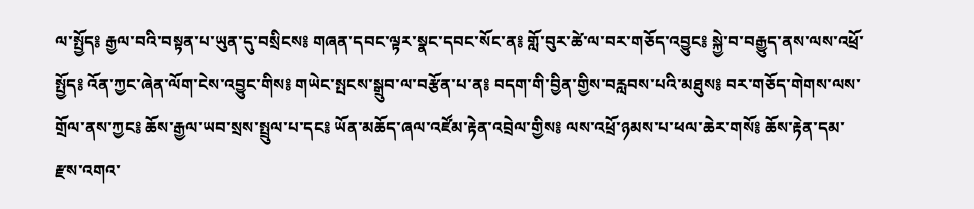ལ་སྤྱོད༔ རྒྱལ་བའི་བསྟན་པ་ཡུན་དུ་བསྲིངས༔ གཞན་དབང་ལྟར་སྣང་དབང་སོང་ན༔ གློ་བུར་ཚེ་ལ་བར་གཅོད་འབྱུང༔ སྐྱེ་བ་བརྒྱུད་ནས་ལས་འཕྲོ་སྤྱོད༔ འོན་ཀྱང་ཞེན་ལོག་ངེས་འབྱུང་གིས༔ གཡེང་སྤངས་སྒྲུབ་ལ་བརྩོན་པ་ན༔ བདག་གི་བྱིན་གྱིས་བརླབས་པའི་མཐུས༔ བར་གཅོད་གེགས་ལས་གྲོལ་ནས་ཀྱང༔ ཆོས་རྒྱལ་ཡབ་སྲས་སྤྲུལ་པ་དང༔ ཡོན་མཆོད་ཞལ་འཛོམ་རྟེན་འབྲེལ་གྱིས༔ ལས་འཕྲོ་ཉམས་པ་ཕལ་ཆེར་གསོ༔ ཆོས་རྟེན་དམ་རྫས་འགའ་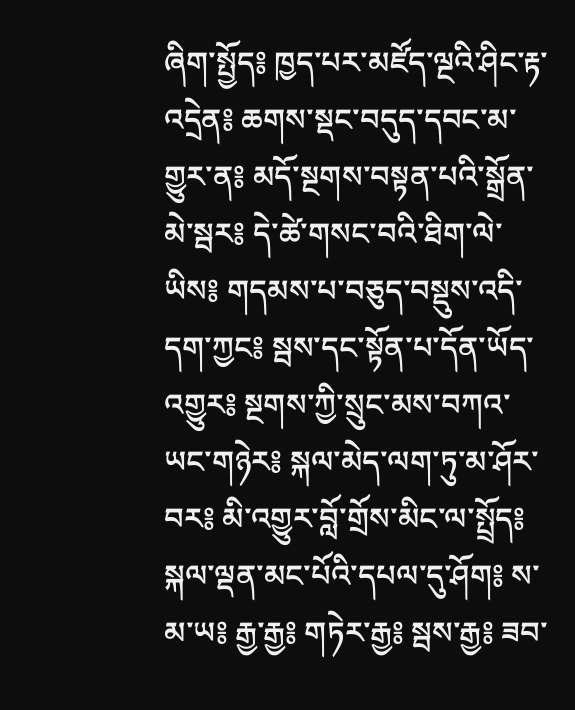ཞིག་སྤྱོད༔ ཁྱད་པར་མཛོད་ལྔའི་ཤིང་རྟ་འདྲེན༔ ཆགས་སྡང་བདུད་དབང་མ་གྱུར་ན༔ མདོ་སྔགས་བསྟན་པའི་སྒྲོན་མེ་སྦར༔ དེ་ཚེ་གསང་བའི་ཐིག་ལེ་ཡིས༔ གདམས་པ་བཅུད་བསྡུས་འདི་དག་ཀྱང༔ སྦས་དང་སྟོན་པ་དོན་ཡོད་འགྱུར༔ སྔགས་ཀྱི་སྲུང་མས་བཀའ་ཡང་གཉེར༔ སྐལ་མེད་ལག་ཏུ་མ་ཤོར་བར༔ མི་འགྱུར་བློ་གྲོས་མིང་ལ་སྤྲོད༔ སྐལ་ལྡན་མང་པོའི་དཔལ་དུ་ཤོག༔ ས་མ་ཡ༔ རྒྱ་རྒྱ༔ གཏེར་རྒྱ༔ སྦས་རྒྱ༔ ཟབ་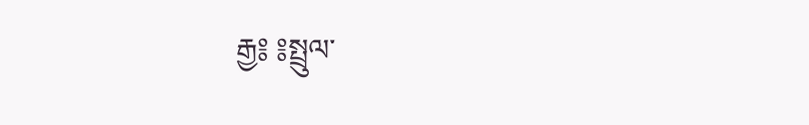རྒྱ༔ ༔སྤྲུལ་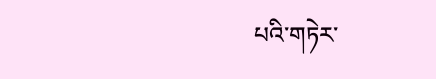པའི་གཏེར་